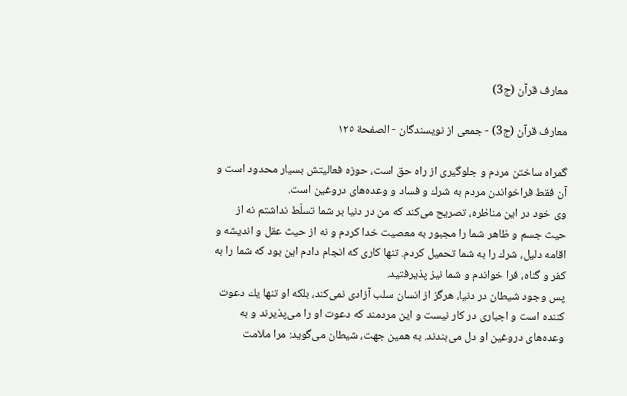معارف قرآن (ج3)

معارف قرآن (ج3) - جمعی از نویسندگان - الصفحة ١٢٥

گمراه ساختن مردم و جلوگيرى از راه حق است، حوزه فعاليتش بسيار محدود است و آن فقط فراخواندن مردم به شرك و فساد و وعده‌هاى دروغين است.
وى خود در اين مناظره، تصريح مى‌كند كه من در دنيا بر شما تسلّط نداشتم نه از حيث جسم و ظاهر شما را مجبور به معصيت خدا كردم و نه از حيث عقل و انديشه و اقامه دليل، شرك را به شما تحميل كردم. تنها كارى كه انجام دادم اين بود كه شما را به كفر و گناه، فرا خواندم و شما نيز پذيرفتيد.
پس وجود شيطان در دنيا، هرگز از انسان سلب آزادى نمى‌كند، بلكه او تنها يك دعوت كننده است و اجبارى در كار نيست و اين مردمند كه دعوت او را مى‌پذيرند و به وعده‌هاى دروغين او دل مى‌بندند. به همين جهت، شيطان مى‌گويد: مرا ملامت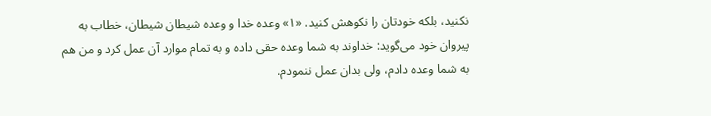نكنيد، بلكه خودتان را نكوهش كنيد. «١» وعده خدا و وعده شيطان‌ شيطان، خطاب به پيروان خود مى‌گويد: خداوند به شما وعده حقى داده و به تمام موارد آن عمل كرد و من هم به شما وعده دادم، ولى بدان عمل ننمودم.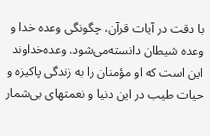با دقت در آيات قرآن، چگونگى وعده خدا و وعده شيطان دانسته‌مى‌شود. وعده‌خداوند اين است كه او مؤمنان را به زندگى پاكيزه و حيات طيب در اين دنيا و نعمتهاى بى‌شمار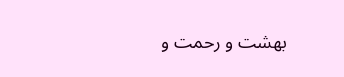بهشت و رحمت و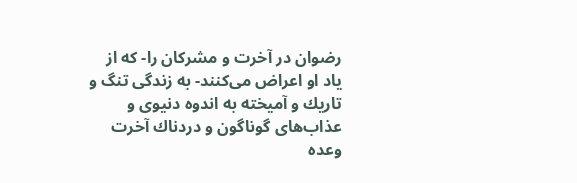رضوان در آخرت و مشركان را- كه از ياد او اعراض مى‌كنند- به زندگى تنگ و تاريك و آميخته به اندوه دنيوى و عذاب‌هاى گوناگون و دردناك آخرت وعده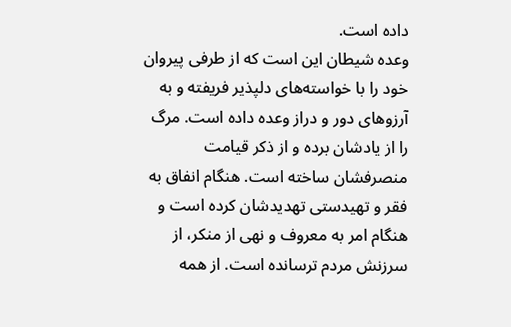داده است.
وعده شيطان اين است كه از طرفى پيروان خود را با خواسته‌هاى دلپذير فريفته و به آرزوهاى دور و دراز وعده داده است. مرگ را از يادشان برده و از ذكر قيامت منصرفشان ساخته است. هنگام انفاق به فقر و تهيدستى تهديدشان كرده است و هنگام امر به معروف و نهى از منكر، از سرزنش مردم ترسانده است. از همه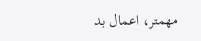مهمتر، اعمال بد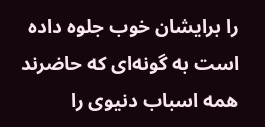را برايشان خوب جلوه داده است به گونه‌اى كه حاضرند همه اسباب دنيوى را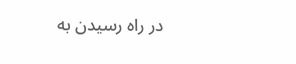در راه رسيدن به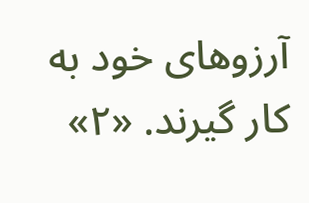آرزوهاى خود به كار گيرند. «٢»